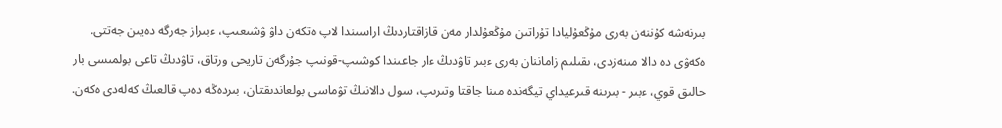بىرنەشە كۇننەن بەرى مۇڭعۇليادا تۇراتىن مۇڭعۇلدار مەن قازاقتاردىڭ اراسىندا لاپ ەتكەن داۋ ۋشىعىپ، ءبىراز جەرگە دەيىن جەتتى.
ەكەۋى دە دالا مىنەزدى، ىقىلىم زاماننان بەرى ءبىر تاۋدىڭ ءار جاعىندا كوشىپ-قونىپ جۇرگەن تاريحى ورتاق، تاۋدىڭ تاعى بولمىسى بار حالىق قوي، ءبىر - بىرىنە قىرعيداي تيگەندە مىنا جاقتا وتىرىپ، سول دالانىڭ تۋماسى بولعاندىقتان، بىردەڭە دەپ قالعىڭ كەلەدى ەكەن.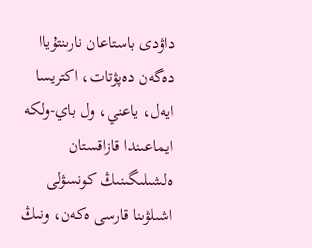داۋدى باستاعان نارىنتۇياا دەگەن دەپۋتات، اكتريسا ايەل، ياعني، ول باي-ولكە ايماعىندا قازاقستان ەلشىلىگىنىڭ كونسۋلى اشىلۋىنا قارسى ەكەن، ونىڭ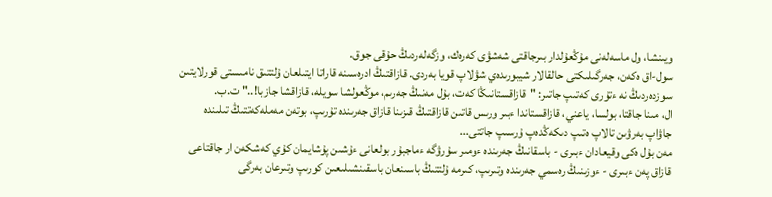ويىنشا، ول ماسەلەنى مۇڭعۇلدار بىرجاقتى شەشۋى كەرەك، وزگەلەردىڭ حۇقى جوق.
سول-اق ەكەن، جەرگىلىكتى حالقالار شيبورىدەي شۋلاپ قويا بەردى. قازاقتىڭ ادرەسىنە قاراتا ايتىلعان ۇلتتىق نامىستى قورلايتىن سوزدەردىڭ نە ءتۇرى كەتىپ جاتىر: "قازاقستانىڭا كەت، بۇل مەنىڭ جەرىم، موڭعولشا سويلە، قازاقشا جازبا!.." ت.ب.
ال، مىنا جاقتا، بولسا، ياعني، قازاقستاندا ءبىر ورىس قاتىن قازاقتىڭ قىزىنا قازاق جەرىندە تۇرىپ، بوتەن مەملەكەتتىڭ تىلىندە جاۋاپ بەرۋىن تالاپ ەتىپ دىكەڭدەپ ۇرسىپ جاتتى...
مەن بۇل ەكى وقيعادان ءبىرى - باسقانىڭ جەرىندە ءومىر سۇرۋگە ءماجبۇر بولعانى ءۇشىن پۇشايمان كۇي كەشكەن ار جاقتاعى قازاق پەن ءبىرى - ءوزىنىڭ رەسمي جەرىندە وتىرىپ، كىرمە ۇلتتىڭ باسىنعان باسقىنشىلىعىن كورىپ وتىرعان بەرگى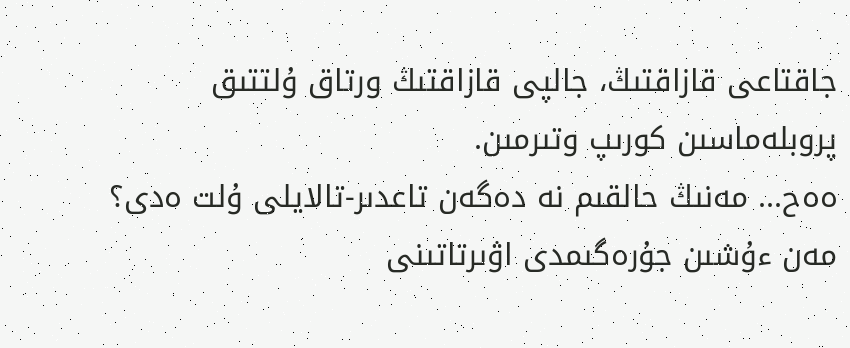جاقتاعى قازاقتىڭ، جالپى قازاقتىڭ ورتاق ۇلتتىق پروبلەماسىن كورىپ وتىرمىن.
ەەح... مەنىڭ حالقىم نە دەگەن تاعدىر-تالايلى ۇلت ەدى؟
مەن ءۇشىن جۇرەگىمدى اۋىرتاتىنى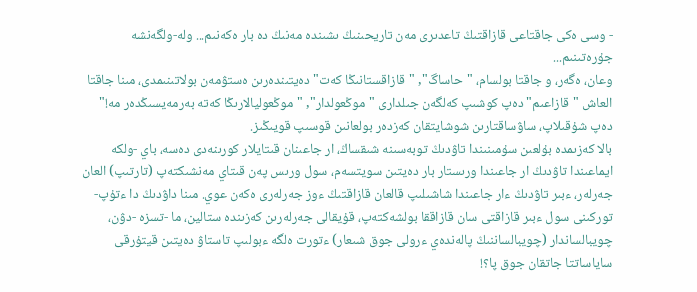- وسى ەكى جاقتاعى قازاقتىڭ تاعدىرى مەن تاريحىنىڭ ىشىندە مەنىڭ دە بار ەكەنىم... ولە-ولگەنشە جۇرەتىنىم...
وعان، ەگەر، و جاقتا بولسام، "حاساگ", "قازاقستانىڭا كەت" دەيتىندەرىن ەستۋمەن بولاتىنىمدى، مىنا جاقتا العاش "قازاعىم" دەپ كوشىپ كەلگەن جىلدارى "موڭعولدار", "موڭعوليالارىڭا كەتە بەرمەيسىڭدەر مە!" دەپ شۇقىلاپ، ساۋساقتارىن شوشايتقان كەزدەر بولعانىن قوسىپ قويىڭىز.
بالا كەزىمدە بۇلعىن سۇمىنىندا تاۋدىڭ توبەسىنە شىقساڭ، ار جاعىنان قىتايلار كورىنەدى دەسە، باي -ولكە ايماعىندا تاۋدىڭ ار جاعىندا ورىستار بار دەيتىن سويتسەم، سول ورىس پەن قىتاي مەنشىكتەپ (تارتىپ) العان جەرلەر، ءبىر تاۋدىڭ ءار جاعىندا شاشىلىپ قالعان قازاقتىڭ ءوز جەرلەرى ەكەن عوي. مىنا داۋدىڭ دا ءتۇپ-توركىنى سول ءبىر قازاقتى سان قازاققا بولشەكتەپ، قۇيقالى جەرلەرىن كەزىندە ستالين، ما -تسزە -دۋن، چويبالساندار (چويبالساننىڭ پالەندەي ءرولى جوق شىعار) ءتورت ەلگە ءبولىپ تاستاۋ دەيتىن قيتۇرقى ساياساتتا جاتقان جوق پا؟!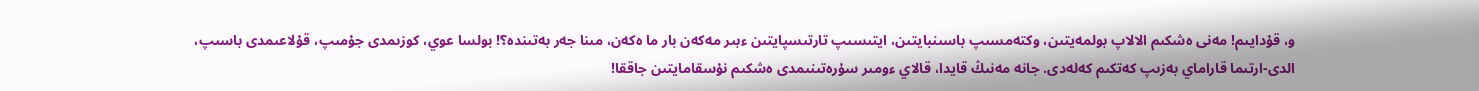و، قۇدايىم! مەنى ەشكىم الالاپ بولمەيتىن، وكتەمسىپ باسىنبايتىن، ايتىسىپ تارتىسپايتىن ءبىر مەكەن بار ما ەكەن، مىنا جەر بەتىندە؟! بولسا عوي، كوزىمدى جۇمىپ، قۇلاعىمدى باسىپ، الدى-ارتىما قاراماي بەزىپ كەتكىم كەلەدى. جانە مەنىڭ قايدا، قالاي ءومىر سۇرەتىنىمدى ەشكىم نۇسقامايتىن جاققا!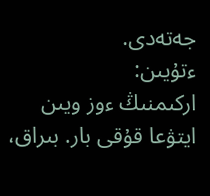جەتەدى.
ءتۇيىن:
اركىمنىڭ ءوز ويىن ايتۋعا قۇقى بار. بىراق،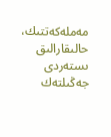مەملەكەتتىك، حالىقارالىق ىستەردى جەڭىلتەك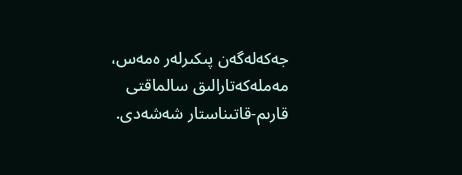جەكەلەگەن پىكىرلەر ەمەس، مەملەكەتارالىق سالماقتى قارىم-قاتىناستار شەشەدى.